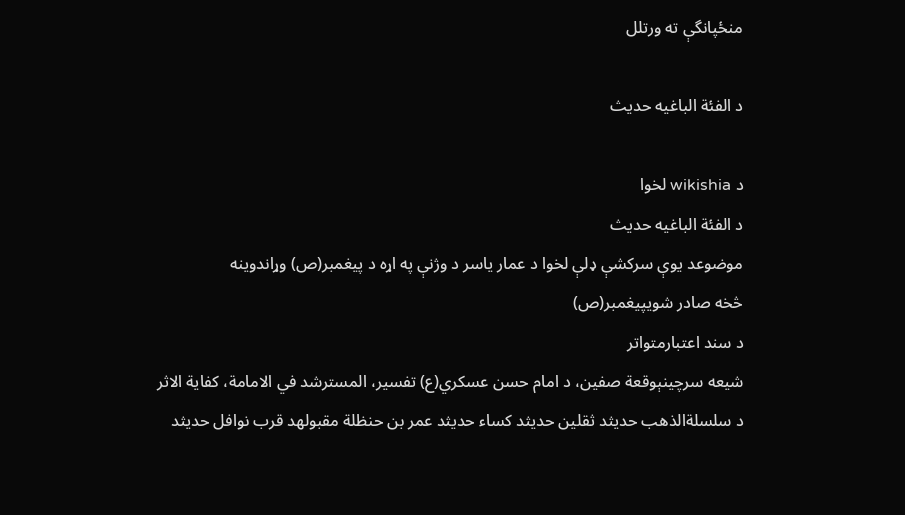منځپانگې ته ورتلل

د الفئة الباغیه حدیث

د wikishia لخوا
د الفئة الباغیه حدیث
موضوعد یوې سرکشې ډلې لخوا د عمار یاسر د وژنې په اړه د پیغمبر(ص) وړاندوینه
څخه صادر شویپیغمبر(ص)
د سند اعتبارمتواتر
شیعه سرچینېوقعة صفین، د امام حسن عسکري(ع) تفسیر، المسترشد في الامامة، کفایة الاثر
د سلسلةالذهب حدیثد ثقلین حدیثد کساء حدیثد عمر بن حنظلة مقبولهد قرب نوافل حدیثد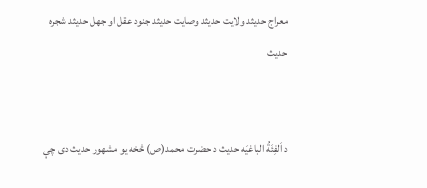معراج حدیثد ولایت حدیثد وصایت حدیثد جنود عقل او جهل حدیثد شجره حدیث


د اَلفِئَةُ الباغیَه حديث د حضرت محمد(ص) څخه یو مشهور حديث دی چې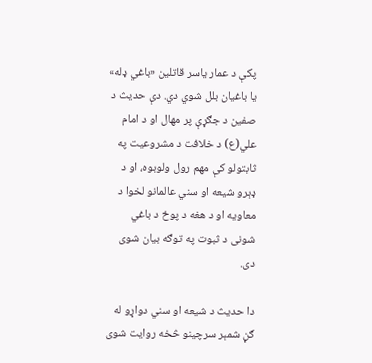پکې د عمار ياسر قاتلين «باغي ډله» يا باغيان بلل شوي دي. دې حديث د صفين د جګړې پر مهال او د امام علي(ع) د خلافت د مشروعيت په ثابتولو کې مهم رول ولوبوه، او د ډېرو شیعه او سني عالمانو لخوا د معاويه او د هغه د پوځ د باغي شونی د ثبوت په توګه بیان شوی دی.

دا حديث د شيعه او سني دواړو له ګڼ شمېر سرچينو څخه روايت شوی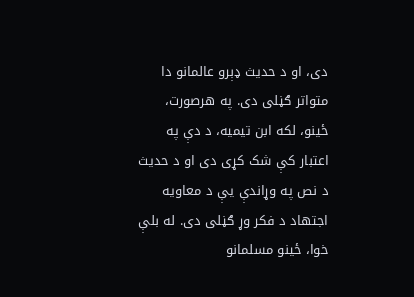دی، او د حديث ډېرو عالمانو دا متواتر ګڼلی دی. په هرصورت، ځينو، لکه ابن تيميه، د دې په اعتبار کې شک کړی دی او د حديث د نص په وړاندې یې د معاويه اجتهاد د فکر وړ ګڼلی دی. له بلې خوا، ځینو مسلمانو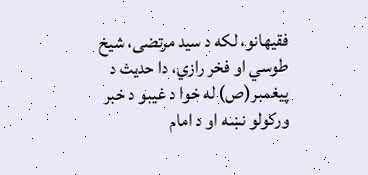فقيهانو، لکه د سيد مرتضی، شيخ طوسي او فخر رازي، دا حديث د پيغمبر(ص) له خوا د غیبو د خبر ورکولو نښه او د امام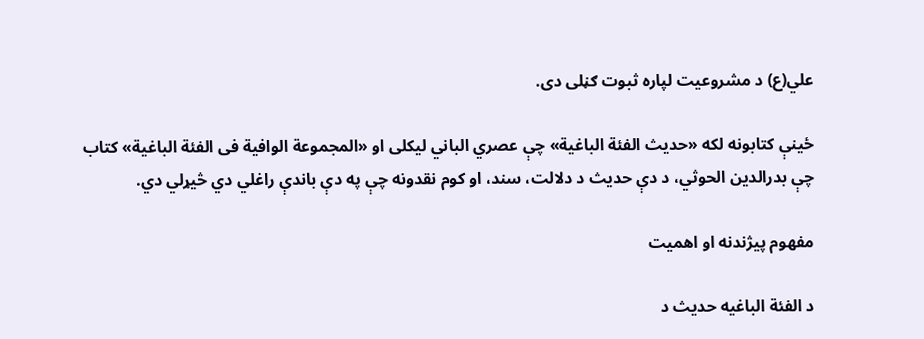علي(ع) د مشروعيت لپاره ثبوت ګڼلی دی.

ځینې کتابونه لکه «حدیث الفئة الباغیة» چې عصري الباني لیکلی او «المجموعة الوافیة فی الفئة الباغیة» کتاب چې بدرالدین الحوثي، د دې حدیث د دلالت، سند، او کوم نقدونه چې په دې باندې راغلي دي څیړلي دي.

مفهوم پيژندنه او اهمیت

د الفئة الباغیه حدیث د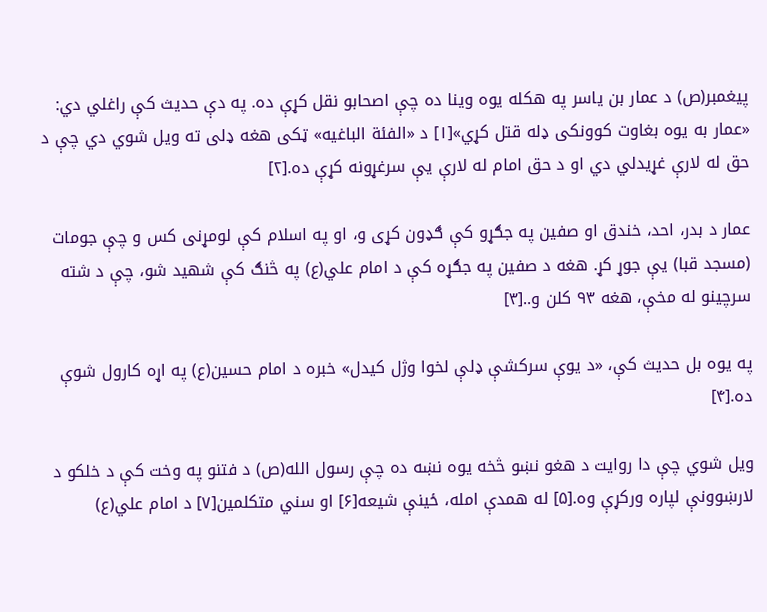پيغمبر(ص) د عمار بن یاسر په هکله یوه وینا ده چې اصحابو نقل کړې ده. په دې حدیث کې راغلي دي: «عمار به یوه بغاوت کوونکی ډله قتل کړي»[۱] د «الفئة الباغیه» ټکی هغه ډلی ته ویل شوي دي چې د حق له لارې غړیدلي دي او د حق امام له لارې یې سرغړونه کړې ده.[۲]

عمار د بدر، احد، خندق او صفین په جګړو کې ګډون کړی و، او په اسلام کې لومړنی کس و چې جومات (مسجد قبا) یې جوړ کړ. هغه د صفین په جګړه کې د امام علي(ع) په څنګ کې شهید شو، چې د شته سرچینو له مخې، هغه ۹۳ کلن و..[۳]

په یوه بل حدیث کې، «د یوې سرکشې ډلې لخوا وژل کیدل» خبره د امام حسین(ع) په اړه کارول شوې ده.[۴]

ویل شوي چې دا روایت د هغو نښو څخه یوه نښه ده چې رسول الله(ص) د فتنو په وخت کې د خلکو د لارښوونې لپاره ورکړې وه.[۵] له همدې امله، ځینې شیعه[۶] او سني متکلمین[۷] د امام علي(ع)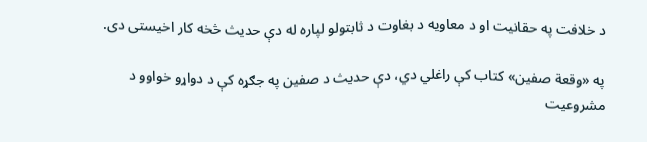د خلافت په حقانیت او د معاویه د بغاوت د ثابتولو لپاره له دې حدیث څخه کار اخیستی دی.

په «وقعة صفین» کتاب کې راغلي دي، دې حدیث د صفین په جګړه کې د دواړو خواوو د مشروعیت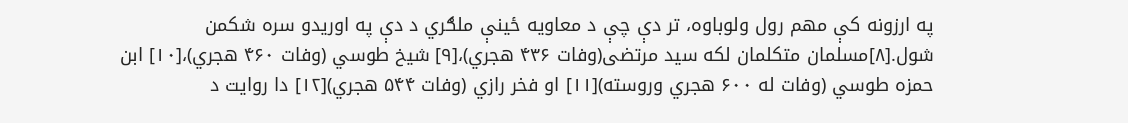په ارزونه کې مهم رول ولوباوه، تر دې چې د معاویه ځینې ملګري د دې په اوریدو سره شکمن شول.[۸]مسلمان متکلمان لکه سید مرتضی(وفات ۴۳۶ هجري)،[۹] شیخ طوسي (وفات ۴۶۰ هجري)،[۱۰] ابن حمزه طوسي (وفات له ۶۰۰ هجري وروسته)[۱۱] او فخر رازي (وفات ۵۴۴ هجري)[۱۲] دا روایت د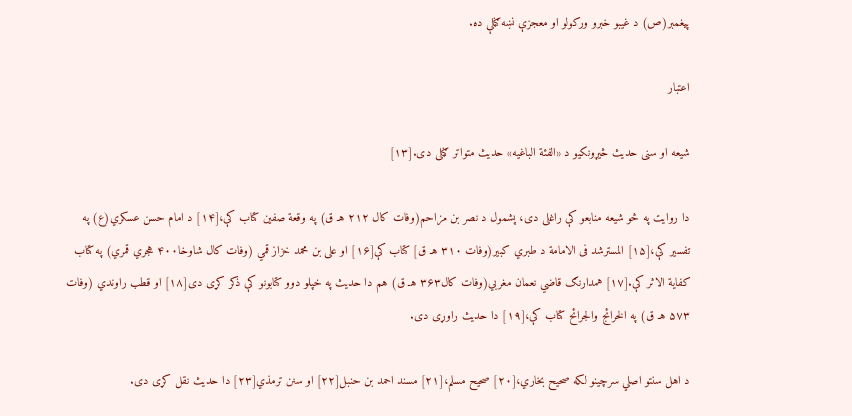پیغمبر(ص) د غیبو خبرو ورکولو او معجزې نښه ګڼلې ده.

اعتبار

شیعه او سنی حدیث څیړونکیو د «الفئة الباغیه» حدیث متواتر ګڼلی دی.[۱۳]

دا روایت په څو شیعه منابعو کې راغلی دی، پشمول د نصر بن مزاحم(وفات کال ۲۱۲ هـ ق) په وقعة صفین کتاب کې،[۱۴] د امام حسن عسکري(ع) په تفسیر کې،[۱۵] المسترشد فی الامامة د طبري کبیر(وفات ۳۱۰ هـ ق] کتاب کې[۱۶] او علی بن محمد خزاز قمي (وفات کال شاوخا۴۰۰ هجري قمري) په کتاب کفایة الاثر کې.[۱۷] همدارنګ قاضي نعمان مغربي(وفات کال۳۶۳ هـ ق) هم دا حدیث په خپلو دوو کتابونو کې ذکر کړی دی[۱۸] او قطب راوندي (وفات ۵۷۳ هـ ق) په الخرائج والجرائح کتاب کې،[۱۹] دا حدیث راوړی دی.

د اهل سنتو اصلي سرچینو لکه صحیح بخاري،[۲۰] صحیح مسلم،[۲۱] مسند احمد بن حنبل[۲۲] او سنن ترمذي[۲۳] دا حدیث نقل کړی دی.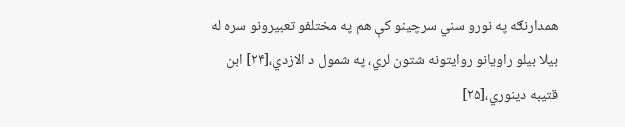همدارنګه په نورو سني سرچینو کې هم په مختلفو تعبیرونو سره له بیلا بیلو راویانو روایتونه شتون لري، په شمول د الازدي،[۲۴] ابن قتیبه دینوري،[۲۵]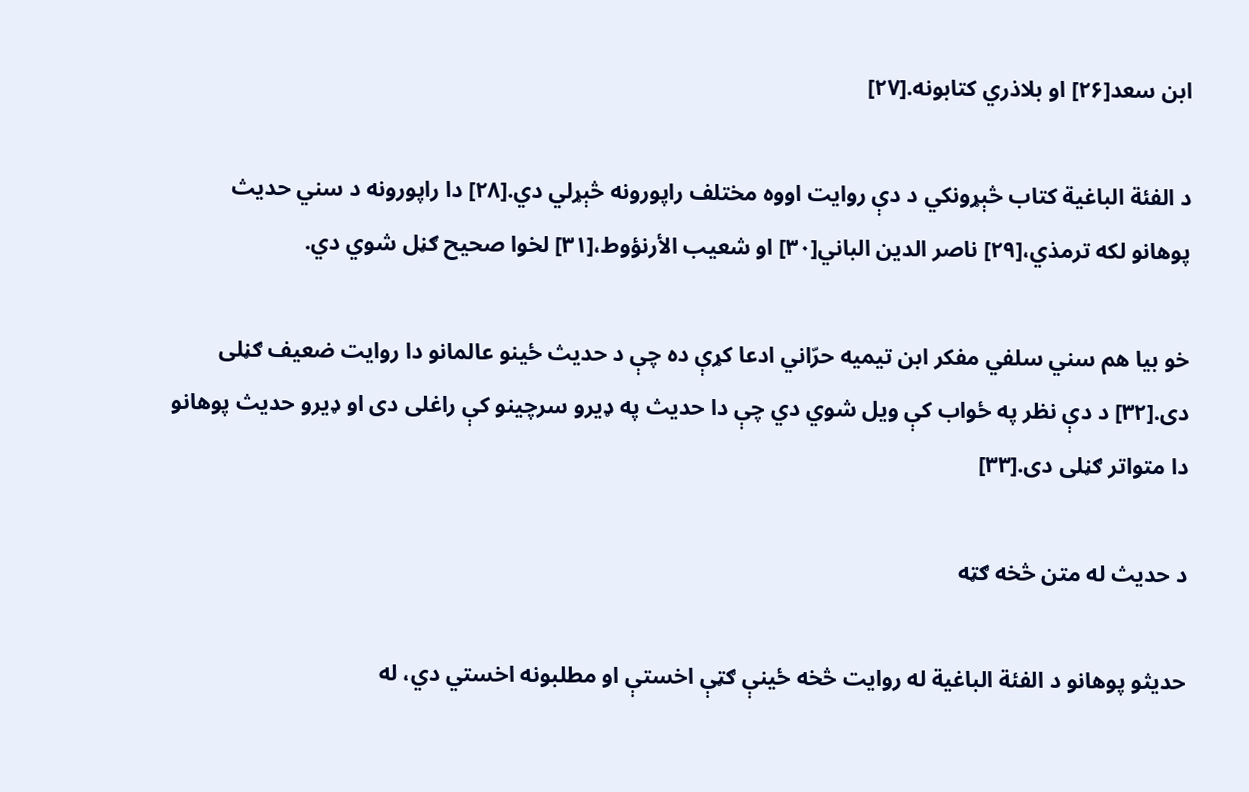ابن سعد[۲۶] او بلاذري کتابونه.[۲۷]

د الفئة الباغیة کتاب څېړونکي د دې روایت اووه مختلف راپورونه څېړلي دي.[۲۸] دا راپورونه د سني حدیث پوهانو لکه ترمذي،[۲۹] ناصر الدین الباني[۳۰] او شعیب الأرنؤوط،[۳۱] لخوا صحیح ګڼل شوي دي.

خو بیا هم سني سلفي مفکر ابن تیمیه حرّاني ادعا کړې ده چې د حدیث ځینو عالمانو دا روایت ضعیف ګڼلی دی.[۳۲] د دې نظر په ځواب کې ویل شوي دي چې دا حدیث په ډیرو سرچینو کې راغلی دی او ډیرو حدیث پوهانو دا متواتر ګڼلی دی.[۳۳]

د حدیث له متن څخه ګټه

حدیثو پوهانو د الفئة الباغیة له روایت څخه ځینې ګټې اخستې او مطلبونه اخستي دي، له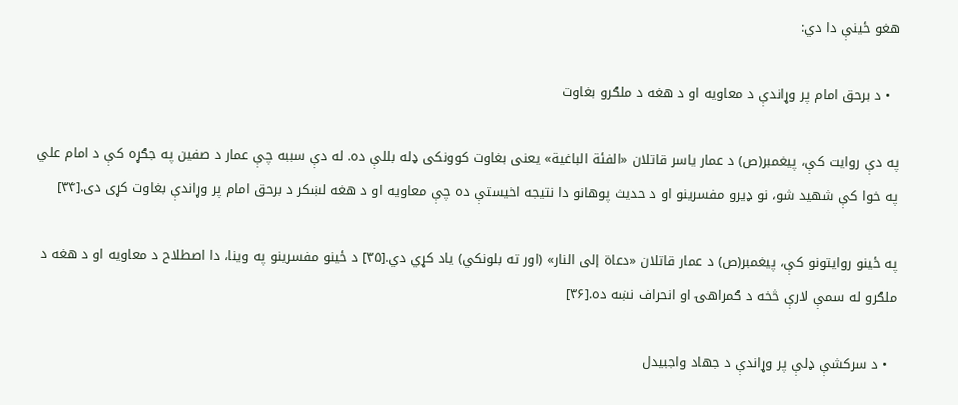هغو ځینې دا دي:

  • د برحق امام پر وړاندې د معاویه او د هغه د ملګرو بغاوت

په دې روایت کې، پیغمبر(ص) د عمار یاسر قاتلان «الفئة الباغیة» یعنی بغاوت کوونکی ډله بللې ده. له دې سببه چې عمار د صفین په جګړه کې د امام علي په خوا کې شهید شو، نو ډیرو مفسرینو او د حدیث پوهانو دا نتیجه اخیستې ده چې معاویه او د هغه لښکر د برحق امام پر وړاندې بغاوت کړی دی.[۳۴]

په ځینو روایتونو کې، پیغمبر(ص) د عمار قاتلان «دعاة إلی النار» (اور ته بلونکي) یاد کړي دي.[۳۵] د ځینو مفسرینو په وینا، دا اصطلاح د معاویه او د هغه د ملګرو له سمې لارې څخه د ګمراهۍ او انحراف نښه ده.[۳۶]

  • د سرکشې ډلې پر وړاندې د جهاد واجبیدل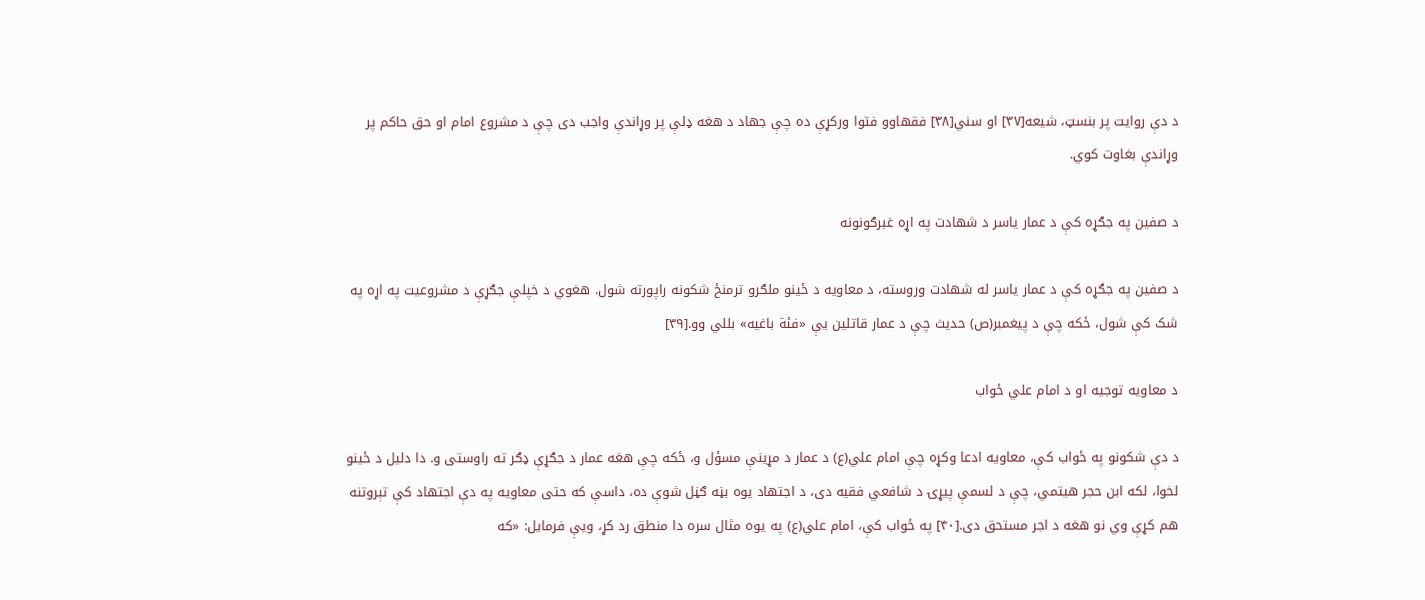د دې روایت پر بنسټ، شیعه[۳۷] او سني[۳۸] فقهاوو فتوا ورکړې ده چې جهاد د هغه ډلې پر وړاندې واجب دی چې د مشروع امام او حق حاکم پر وړاندې بغاوت کوي.

د صفین په جګړه کې د عمار یاسر د شهادت په اړه غبرګونونه

د صفین په جګړه کې د عمار یاسر له شهادت وروسته، د معاویه د ځینو ملګرو ترمنځ شکونه راپورته شول. هغوي د خپلې جګړې د مشروعیت په اړه په شک کې شول، ځکه چې د پیغمبر(ص) حدیث چې د عمار قاتلین یې «فئة باغیه» بللي وو.[۳۹]

د معاویه توجیه او د امام علي ځواب

د دې شکونو په ځواب کې، معاویه ادعا وکړه چې امام علي(ع) د عمار د مړینې مسؤل و، ځکه چې هغه عمار د جګړې ډګر ته راوستی و. دا دلیل د ځینو لخوا، لکه ابن حجر هیتمي، چې د لسمې پیړۍ د شافعي فقیه دی، د اجتهاد یوه بڼه ګڼل شوې ده، داسې که حتی معاویه په دې اجتهاد کې تېروتنه هم کړې وي نو هغه د اجر مستحق دی.[۴۰] په ځواب کې، امام علي(ع) په یوه مثال سره دا منطق رد کړ، ویې فرمایل: «که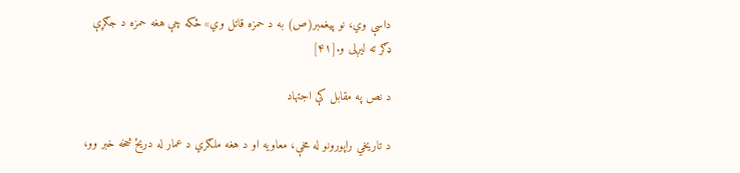داسې وي، نو پیغمبر(ص) به د حمزه قاتل وي» ځکه چې هغه حمزه د جګړې ډګر ته لیږلی و.[۴۱]

د نص په مقابل کې اجتهاد

د تاریخي راپورونو له مخې، معاویه او د هغه ملګري د عمار له دریځ څخه خبر وو،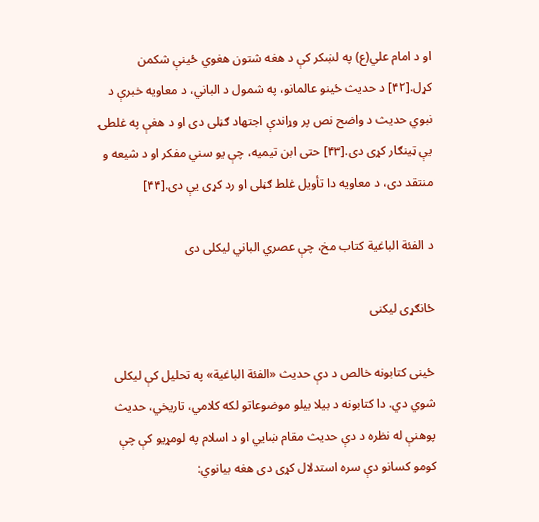او د امام علي(ع) په لښکر کې د هغه شتون هغوي ځینې شکمن کړل.[۴۲] د حدیث ځینو عالمانو، په شمول د الباني، د معاویه خبرې د نبوي حدیث د واضح نص پر وړاندې اجتهاد ګڼلی دی او د هغې په غلطۍ یې ټینګار کړی دی.[۴۳] حتی ابن تیمیه، چې یو سني مفکر او د شیعه و منتقد دی، د معاویه دا تأویل غلط ګڼلی او رد کړی یې دی.[۴۴]

د الفئة الباغیة کتاب مخ، چې عصري الباني لیکلی دی

ځانګړی لیکنی

ځینی کتابونه خالص د دې حدیث «الفئة الباغیة» په تحلیل کې لیکلی شوي دي. دا کتابونه د بیلا بیلو موضوعاتو لکه کلامي، تاریخي، حدیث پوهنې له نظره د دې حدیث مقام ښايي او د اسلام په لومړیو کې چې کومو کسانو دې سره استدلال کړی دی هغه بیانوي: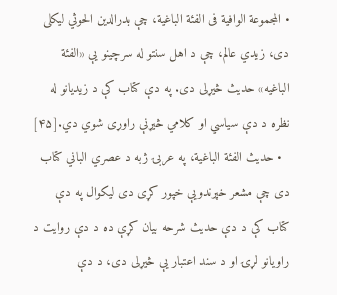• المجموعة الوافیة فی الفئة الباغیة، چې بدرالدین الحوثي لیکلی دی، زیدي عالم، چې د اهل سنتو له سرچینو یې «الفئة الباغیه» حدیث څیړلی دی. په دې کتاب کې د زیدیانو له نظره د دې سیاسي او کلامي څیړنې راوړی شوي دي.[۴۵]
  • حدیث الفئة الباغیة، په عربۍ ژبه د عصري الباني کتاب دی چې مشعر خپرندویې خپور کړی دی لیکوال په دې کتاب کې د دې حدیث شرحه بیان کړې ده د دې روایت د راویانو لړۍ او د سند اعتبار یې څیړلی دی، د دې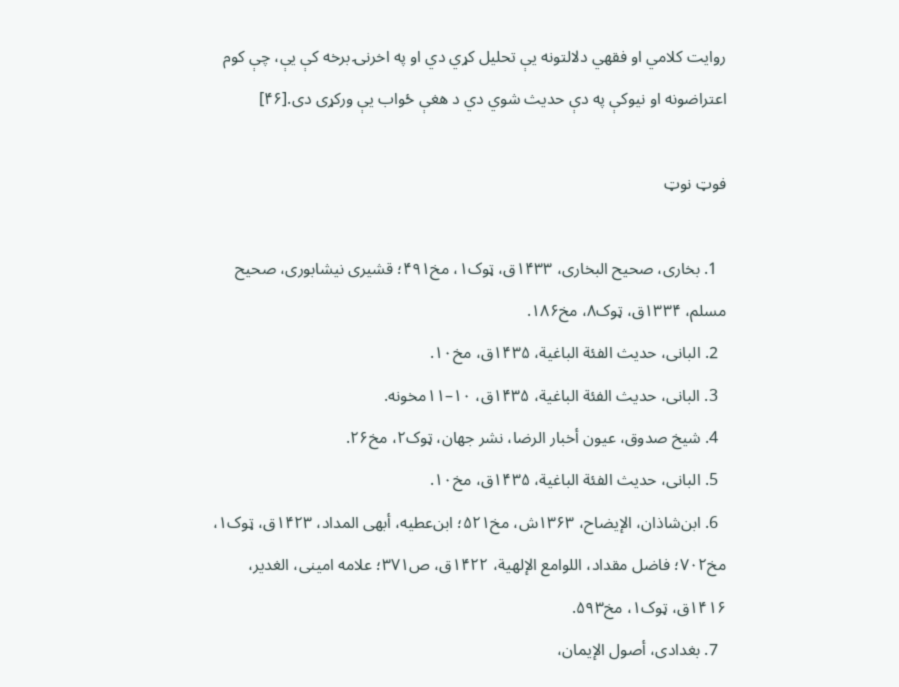روایت کلامي او فقهي دلالتونه یې تحلیل کړي دي او په اخرنۍ برخه کې یې، چې کوم اعتراضونه او نیوکې په دې حدیث شوي دي د هغې ځواب یې ورکړی دی.[۴۶]

فوټ نوټ

  1. بخاری، صحیح البخاری، ۱۴۳۳ق، ټوک۱، مخ۴۹۱؛ قشیری نیشابوری، صحیح مسلم، ۱۳۳۴ق، ټوک۸، مخ۱۸۶.
  2. البانی، حدیث الفئة الباغیة، ۱۴۳۵ق، مخ۱۰.
  3. البانی، حدیث الفئة الباغیة، ۱۴۳۵ق، ۱۰–۱۱مخونه.
  4. شیخ صدوق، عیون أخبار الرضا، نشر جهان، ټوک۲، مخ۲۶.
  5. البانی، حدیث الفئة الباغیة، ۱۴۳۵ق، مخ۱۰.
  6. ابن‌شاذان، الإیضاح، ۱۳۶۳ش، مخ۵۲۱؛ ابن‌عطیه، أبهی المداد،‌ ۱۴۲۳ق، ټوک۱، مخ۷۰۲؛ فاضل مقداد، اللوامع الإلهیة،‌ ۱۴۲۲ق، ص۳۷۱؛ علامه امینی، الغدیر، ۱۴۱۶ق، ټوک۱، مخ۵۹۳.
  7. بغدادی، أصول الإیمان،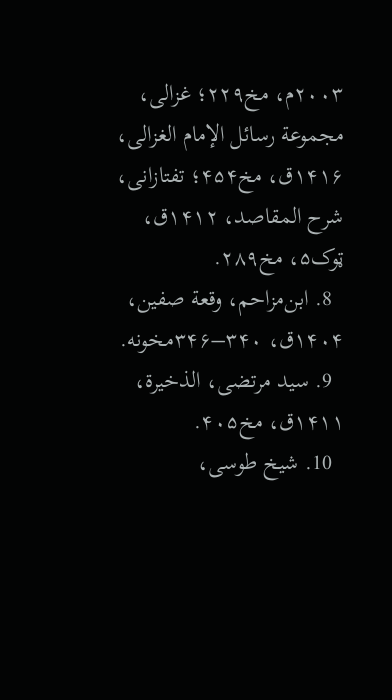۲۰۰۳م، مخ۲۲۹؛ غزالی، مجموعة رسائل الإمام الغزالی، ۱۴۱۶ق، مخ۴۵۴؛ تفتازانی، شرح المقاصد، ۱۴۱۲ق، ټوک۵، مخ۲۸۹.
  8. ابن‌مزاحم، وقعة صفین، ۱۴۰۴ق، ۳۴۰–۳۴۶مخونه.
  9. سید مرتضی، الذخیرة، ۱۴۱۱ق، مخ۴۰۵.
  10. شیخ طوسی،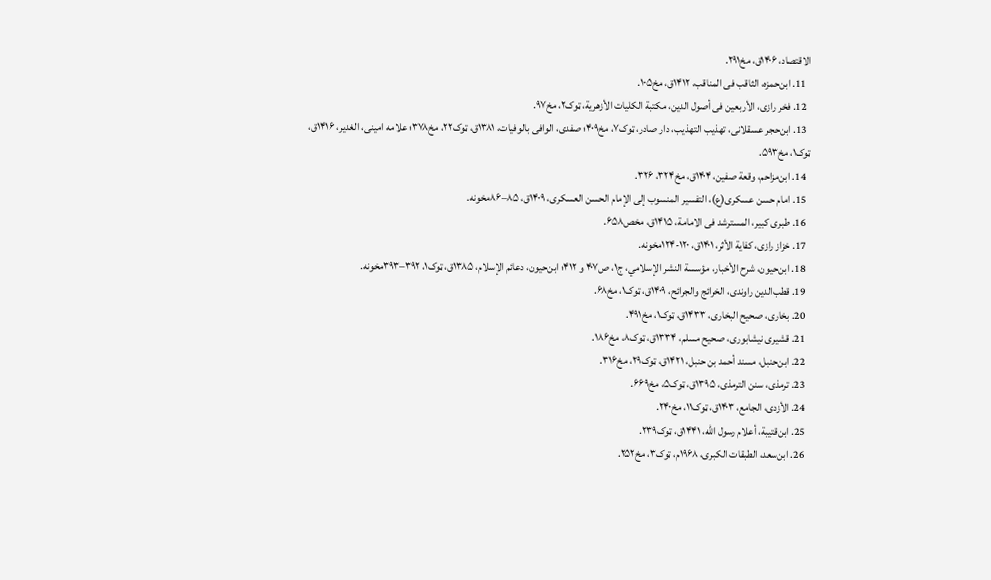الاقتصاد، ۱۴۰۶ق، مخ۲۹۱.
  11. ابن‌حمزه، الثاقب فی المناقب، ۱۴۱۲ق، مخ۱۰۵.
  12. فخر رازی، الأربعین فی أصول الدین، مکتبة الکلیات الأزهریة، ټوک۲، مخ۹۷.
  13. ابن‌حجر عسقلانی، تهذیب التهذیب، دار صادر، ټوک۷، مخ۴۰۹؛ صفدی، الوافی بالوفیات، ۱۳۸۱ق، ټوک۲۲، مخ۳۷۸؛ علامه امینی، الغدیر، ۱۴۱۶ق، ټوک۱، مخ۵۹۳.
  14. ابن‌مزاحم، وقعة صفین، ۱۴۰۴ق، مخ۳۲۴، ۳۲۶.
  15. امام حسن عسکری(ع)، التفسیر المنسوب إلی الإمام الحسن العسکری، ۱۴۰۹ق، ۸۵–۸۶مخونه.
  16. طبری کبیر، المسترشد فی الامامة، ۱۴۱۵ق، مخص۶۵۸.
  17. خزاز رازی، کفایة الأثر، ۱۴۰۱ق، ۱۲۰-۱۲۴مخونه.
  18. ابن‌حیون، شرح الأخبار، مؤسسة النشر الإسلامي، ج۱، ص۴۰۷ و ۴۱۲؛ ابن‌حیون، دعائم الإسلام، ۱۳۸۵ق، ټوک۱، ۳۹۲–۳۹۳مخونه.
  19. قطب‌الدین راوندی، الخرائج والجرائح، ۱۴۰۹ق، ټوک۱، مخ۶۸.
  20. بخاری، صحیح البخاری، ۱۴۳۳ق، ټوک۱، مخ۴۹۱.
  21. قشیری نیشابوری، صحیح مسلم، ۱۳۳۴ق، ټوک۸، مخ۱۸۶.
  22. ابن‌حنبل، مسند أحمد بن حنبل، ۱۴۲۱ق، ټوک۲۹، مخ۳۱۶.
  23. ترمذی، سنن الترمذی، ۱۳۹۵ق، ټوک۵، مخ۶۶۹.
  24. الأزدی، الجامع، ۱۴۰۳ق، ټوک۱۱، مخ۲۴۰.
  25. ابن‌قتیبة، أعلام رسول الله، ۱۴۴۱ق، ټوک۲۳۹.
  26. ابن‌سعد، الطبقات الکبری، ۱۹۶۸م، ټوک۳، مخ۲۵۲.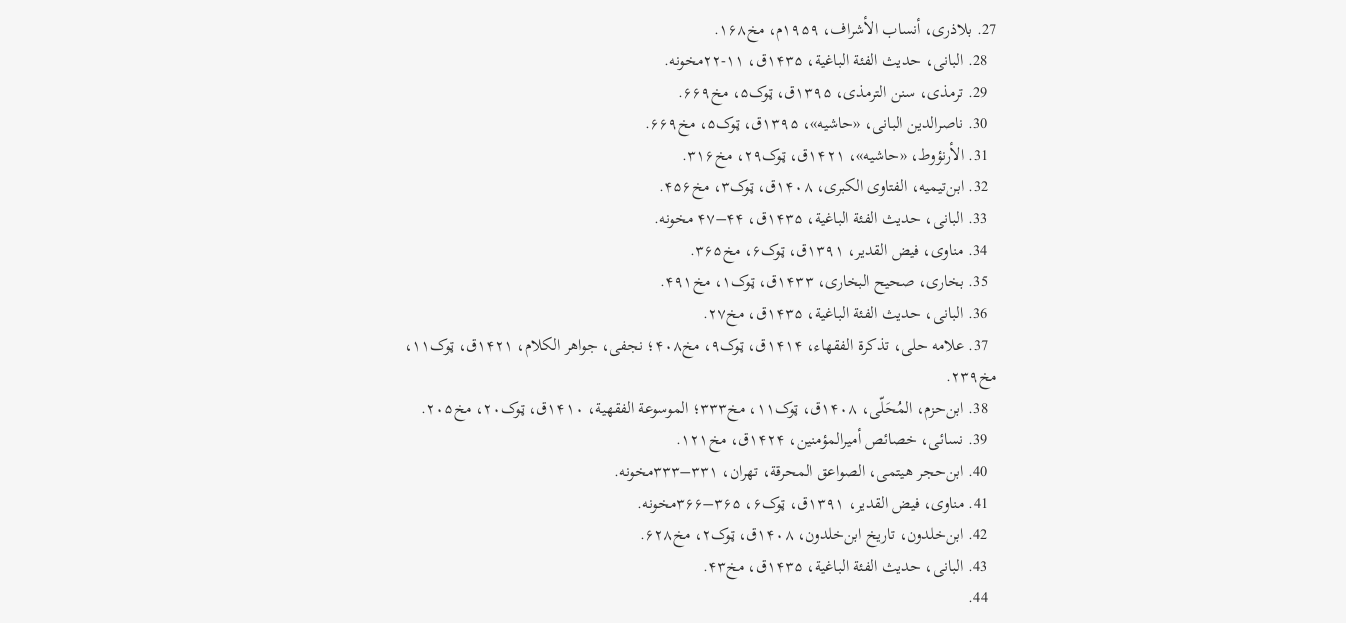27. بلاذری، أنساب الأشراف، ۱۹۵۹م، مخ۱۶۸.
  28. البانی، حدیث الفئة الباغیة، ۱۴۳۵ق، ۱۱-۲۲مخونه.
  29. ترمذی، سنن الترمذی، ۱۳۹۵ق، ټوک۵، مخ۶۶۹.
  30. ناصرالدین البانی، «حاشیه»، ۱۳۹۵ق، ټوک۵، مخ۶۶۹.
  31. الأرنؤوط، «حاشیه»، ۱۴۲۱ق، ټوک۲۹، مخ۳۱۶.
  32. ابن‌تیمیه، الفتاوی الکبری، ۱۴۰۸ق، ټوک۳، مخ۴۵۶.
  33. البانی، حدیث الفئة الباغیة، ۱۴۳۵ق، ۴۴–۴۷ مخونه.
  34. مناوی، فیض القدیر، ۱۳۹۱ق، ټوک۶، مخ۳۶۵.
  35. بخاری، صحیح البخاری، ۱۴۳۳ق، ټوک۱، مخ۴۹۱.
  36. البانی، حدیث الفئة الباغیة، ۱۴۳۵ق، مخ۲۷.
  37. علامه حلی، تذکرة الفقهاء، ۱۴۱۴ق، ټوک۹، مخ۴۰۸؛ نجفی، جواهر الکلام، ۱۴۲۱ق، ټوک۱۱، مخ۲۳۹.
  38. ابن‌حزم، المُحَلّی، ۱۴۰۸ق، ټوک۱۱، مخ۳۳۳؛ الموسوعة الفقهیة، ۱۴۱۰ق، ټوک۲۰، مخ۲۰۵.
  39. نسائی، خصائص أمیرالمؤمنین، ۱۴۲۴ق، مخ۱۲۱.
  40. ابن‌حجر هیتمی، الصواعق المحرقة، تهران، ۳۳۱–۳۳۳مخونه.
  41. مناوی، فیض القدیر، ۱۳۹۱ق، ټوک۶، ۳۶۵–۳۶۶مخونه.
  42. ابن‌خلدون، تاریخ ابن‌خلدون، ۱۴۰۸ق، ټوک۲، مخ۶۲۸.
  43. البانی، حدیث الفئة الباغیة، ۱۴۳۵ق، مخ۴۳.
  44.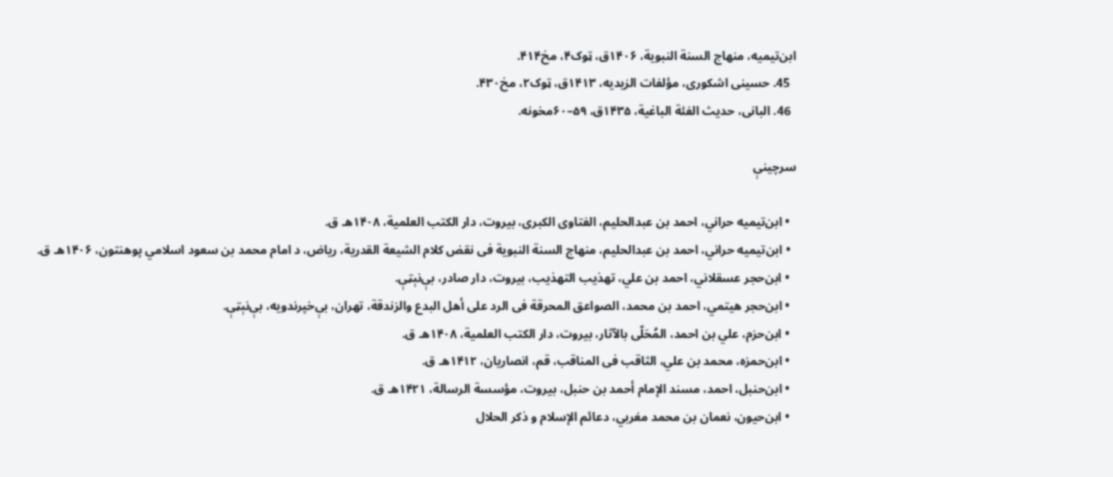ابن‌تیمیه، منهاج السنة النبویة، ۱۴۰۶ق، ټوک۴، مخ۴۱۴.
  45. حسینی اشکوری، مؤلفات الزیدیه، ۱۴۱۳ق، ټوک۲، مخ۴۳۰.
  46. البانی، حدیث الفئة الباغیة، ۱۴۳۵ق، ۵۹–۶۰مخونه.

سرچينې

  • ابن‌تیمیه حراني، احمد بن عبدالحلیم، الفتاوی الکبری، بیروت، دار الکتب العلمیة، ۱۴۰۸هـ ق.
  • ابن‌تیمیه حراني، احمد بن عبدالحلیم، منهاج السنة النبویة فی نقض کلام الشیعة القدریة، ریاض، د امام محمد بن سعود اسلامي پوهنتون، ۱۴۰۶هـ ق.
  • ابن‌حجر عسقلاني، احمد بن علي، تهذیب التهذیب، بیروت، دار صادر، بې‌نېټې.
  • ابن‌حجر هیتمي، احمد بن محمد، الصواعق المحرقة فی الرد علی أهل البدع والزندقة، تهران، بې‌خپرندویه، بې‌نېټې.
  • ابن‌حزم، علي بن احمد، المُحَلّی بالآثار، بیروت، دار الکتب العلمیة، ۱۴۰۸هـ ق.
  • ابن‌حمزه، محمد بن علي، الثاقب فی المناقب، قم، انصاریان، ۱۴۱۲هـ ق.
  • ابن‌حنبل، احمد، مسند الإمام أحمد بن حنبل، بیروت، مؤسسة الرسالة، ۱۴۲۱هـ ق.
  • ابن‌حیون، نعمان بن محمد مغربي، دعائم الإسلام و ذکر الحلال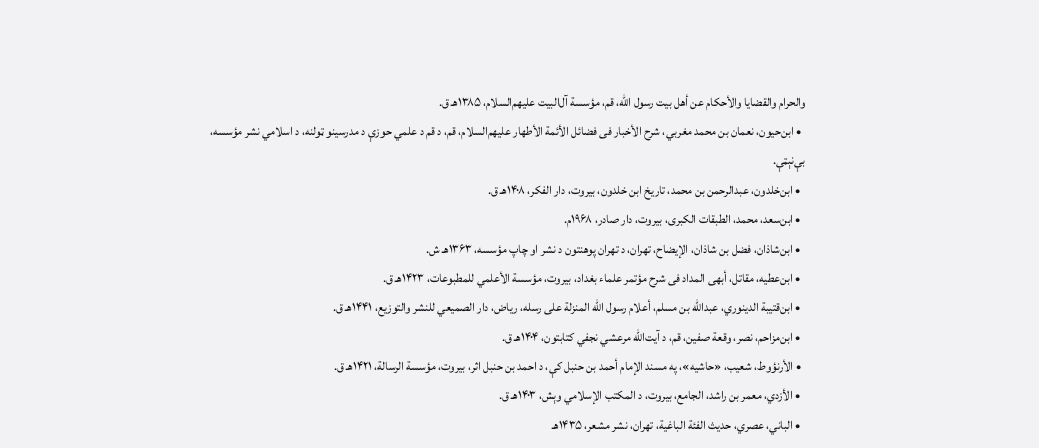والحرام والقضایا والأحکام عن أهل بیت رسول الله، قم، مؤسسة آل‌البیت علیهم‌السلام، ۱۳۸۵هـ ق.
  • ابن‌حیون، نعمان بن محمد مغربي، شرح الأخبار فی فضائل الأئمة الأطهار علیهم‌السلام، قم، د قم د علمي حوزې د مدرسینو ټولنه، د اسلامي نشر مؤسسه، بې‌نېټې.
  • ابن‌خلدون، عبدالرحمن بن محمد، تاریخ ابن خلدون، بیروت، دار الفکر، ۱۴۰۸هـ ق.
  • ابن‌سعد، محمد، الطبقات الکبری، بیروت، دار صادر، ۱۹۶۸م.
  • ابن‌شاذان، فضل بن شاذان، الإیضاح، تهران، د تهران پوهنتون د نشر او چاپ مؤسسه، ۱۳۶۳هـ ش.
  • ابن‌عطیه، مقاتل، أبهی المداد فی شرح مؤتمر علماء بغداد، بیروت، مؤسسة الأعلمي للمطبوعات، ۱۴۲۳هـ ق.
  • ابن‌قتیبة الدینوري، عبدالله بن مسلم، أعلام رسول الله المنزلة علی رسله، ریاض، دار الصمیعي للنشر والتوزیع، ۱۴۴۱هـ ق.
  • ابن‌مزاحم، نصر، وقعة صفین، قم، د آیت‌الله مرعشي نجفي کتابتون، ۱۴۰۴هـ ق.
  • الأرنؤوط، شعیب، «حاشیه»، په مسند الإمام أحمد بن حنبل کې، د احمد بن حنبل اثر، بیروت، مؤسسة الرسالة، ۱۴۲۱هـ ق.
  • الأزدي، معمر بن راشد، الجامع، بیروت، د المکتب الإسلامي وېش، ۱۴۰۳هـ ق.
  • الباني، عصري، حدیث الفئة الباغیة، تهران، نشر مشعر، ۱۴۳۵هـ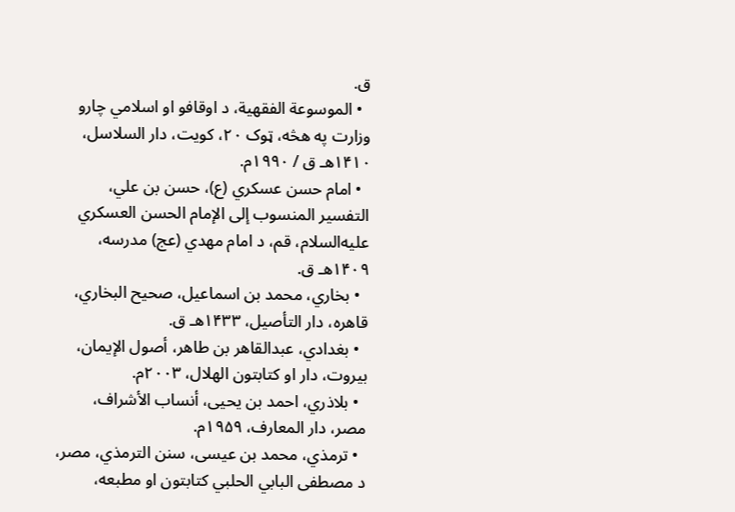ق.
  • الموسوعة الفقهیة، د اوقافو او اسلامي چارو وزارت په هڅه، ټوک ۲۰، کویت، دار السلاسل، ۱۴۱۰هـ ق / ۱۹۹۰م.
  • امام حسن عسکري (ع)، حسن بن علي، التفسیر المنسوب إلی الإمام الحسن العسکري علیه‌السلام، قم، د امام مهدي (عج) مدرسه، ۱۴۰۹هـ ق.
  • بخاري، محمد بن اسماعیل، صحیح البخاري، قاهره، دار التأصیل، ۱۴۳۳هـ ق.
  • بغدادي، عبدالقاهر بن طاهر، أصول الإیمان، بیروت، دار او کتابتون الهلال، ۲۰۰۳م.
  • بلاذري، احمد بن یحیی، أنساب الأشراف، مصر، دار المعارف، ۱۹۵۹م.
  • ترمذي، محمد بن عیسی، سنن الترمذي، مصر، د مصطفی البابي الحلبي کتابتون او مطبعه،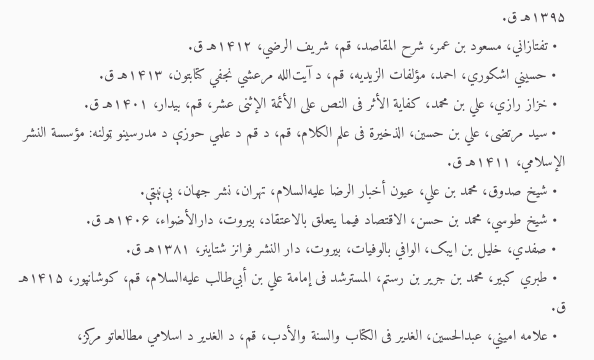۱۳۹۵هـ ق.
  • تفتازاني، مسعود بن عمر، شرح المقاصد، قم، شریف الرضي، ۱۴۱۲هـ ق.
  • حسيني اشکوري، احمد، مؤلفات الزیدیه، قم، د آیت‌الله مرعشي نجفي کتابتون، ۱۴۱۳هـ ق.
  • خزاز رازي، علي بن محمد، کفایة الأثر فی النص علی الأئمة الإثنی عشر، قم، بیدار، ۱۴۰۱هـ ق.
  • سید مرتضی، علي بن حسین، الذخیرة فی علم الکلام، قم، د قم د علمي حوزې د مدرسینو ټولنه: مؤسسة النشر الإسلامي، ۱۴۱۱هـ ق.
  • شیخ صدوق، محمد بن علي، عیون أخبار الرضا علیه‌السلام، تهران، نشر جهان، بې‌نېټې.
  • شیخ طوسي، محمد بن حسن، الاقتصاد فیما یتعلق بالاعتقاد، بیروت، دارالأضواء، ۱۴۰۶هـ ق.
  • صفدي، خلیل بن ایبک، الوافي بالوفیات، بیروت، دار النشر فرانز شتاینر، ۱۳۸۱هـ ق.
  • طبري کبیر، محمد بن جریر بن رستم، المسترشد فی إمامة علي بن أبي‌طالب علیه‌السلام، قم، کوشانپور، ۱۴۱۵هـ ق.
  • علامه امیني، عبدالحسین، الغدیر فی الکتاب والسنة والأدب، قم، د الغدیر د اسلامي مطالعاتو مرکز،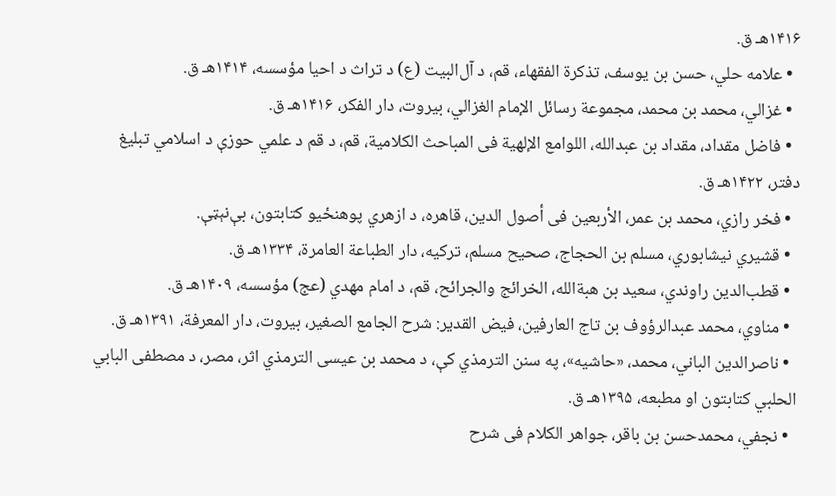۱۴۱۶هـ ق.
  • علامه حلي، حسن بن یوسف، تذکرة الفقهاء، قم، د آل‌البیت (ع) د تراث د احیا مؤسسه، ۱۴۱۴هـ ق.
  • غزالي، محمد بن محمد، مجموعة رسائل الإمام الغزالي، بیروت، دار الفکر، ۱۴۱۶هـ ق.
  • فاضل مقداد، مقداد بن عبدالله، اللوامع الإلهیة فی المباحث الکلامیة، قم، د قم د علمي حوزې د اسلامي تبلیغ دفتر، ۱۴۲۲هـ ق.
  • فخر رازي، محمد بن عمر، الأربعین فی أصول الدین، قاهره، د ازهري پوهنځیو کتابتون، بې‌نېټې.
  • قشیري نیشابوري، مسلم بن الحجاج، صحیح مسلم، ترکیه، دار الطباعة العامرة، ۱۳۳۴هـ ق.
  • قطب‌الدین راوندي، سعید بن هبة‌الله، الخرائج والجرائح، قم، د امام مهدي (عج) مؤسسه، ۱۴۰۹هـ ق.
  • مناوي، محمد عبدالرؤوف بن تاج العارفین، فیض القدیر: شرح الجامع الصغیر، بیروت، دار المعرفة، ۱۳۹۱هـ ق.
  • ناصرالدین الباني، محمد، «حاشیه»، په سنن الترمذي کې، د محمد بن عیسی الترمذي اثر، مصر، د مصطفی البابي الحلبي کتابتون او مطبعه، ۱۳۹۵هـ ق.
  • نجفي، محمدحسن بن باقر، جواهر الکلام فی شرح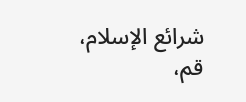شرائع الإسلام، قم،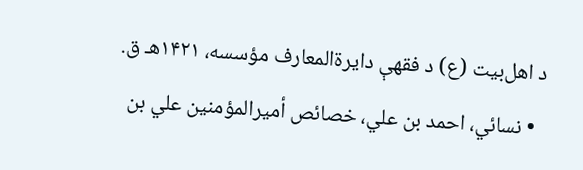د اهل‌بیت (ع) د فقهې دایرةالمعارف مؤسسه، ۱۴۲۱هـ ق.
  • نسائي، احمد بن علي، خصائص أمیرالمؤمنین علي بن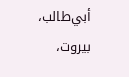أبي‌طالب، بیروت،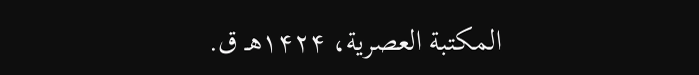المکتبة العصریة، ۱۴۲۴هـ ق.